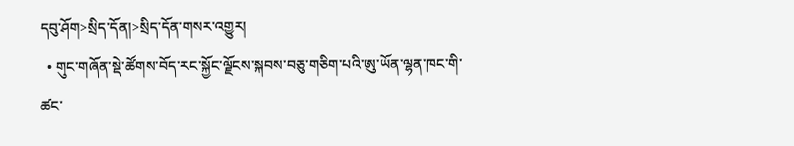དབུ་ཤོག>སྲིད་དོན།>སྲིད་དོན་གསར་འགྱུར།
  • གུང་གཞོན་སྡེ་ཚོགས་བོད་རང་སྐྱོང་ལྗོངས་སྐབས་བཅུ་གཅིག་པའི་ཨུ་ཡོན་ལྷན་ཁང་གི་ཚང་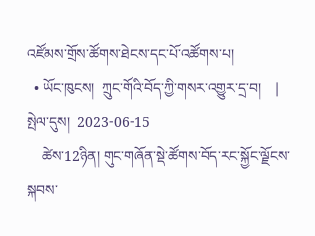འཛོམས་གྲོས་ཚོགས་ཐེངས་དང་པོ་འཚོགས་པ།
  • ཡོང་ཁུངས།  ཀྲུང་གོའི་བོད་ཀྱི་གསར་འགྱུར་དྲ་བ།    |     སྤེལ་དུས།  2023-06-15
    ཚེས་12ཉིན། གུང་གཞོན་སྡེ་ཚོགས་བོད་རང་སྐྱོང་ལྗོངས་སྐབས་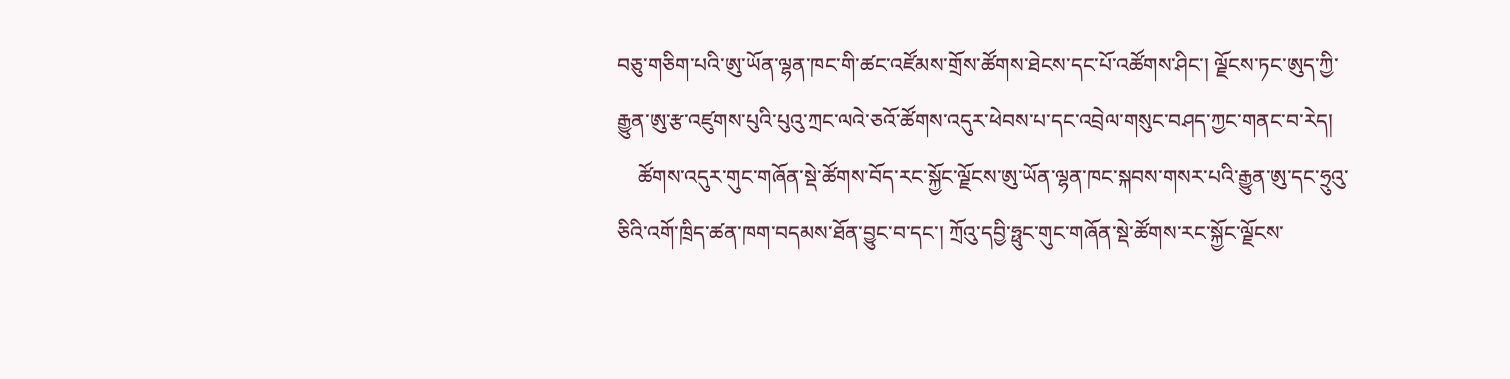བཅུ་གཅིག་པའི་ཨུ་ཡོན་ལྷན་ཁང་གི་ཚང་འཛོམས་གྲོས་ཚོགས་ཐེངས་དང་པོ་འཚོགས་ཤིང་། ལྗོངས་ཏང་ཨུད་ཀྱི་རྒྱུན་ཨུ་རྩ་འཛུགས་པུའི་པུའུ་ཀྲང་ལའེ་ཅའོ་ཚོགས་འདུར་ཕེབས་པ་དང་འབྲེལ་གསུང་བཤད་ཀྱང་གནང་བ་རེད།
    ཚོགས་འདུར་གུང་གཞོན་སྡེ་ཚོགས་བོད་རང་སྐྱོང་ལྗོངས་ཨུ་ཡོན་ལྷན་ཁང་སྐབས་གསར་པའི་རྒྱུན་ཨུ་དང་ཧྲུའུ་ཅིའི་འགོ་ཁྲིད་ཚན་ཁག་བདམས་ཐོན་བྱུང་བ་དང་། ཀྲོའུ་དབྱི་ཧྥུང་གུང་གཞོན་སྡེ་ཚོགས་རང་སྐྱོང་ལྗོངས་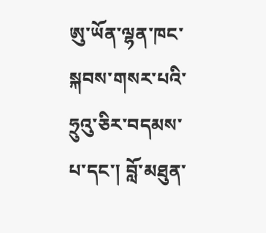ཨུ་ཡོན་ལྷན་ཁང་སྐབས་གསར་པའི་ཧྲུའུ་ཅིར་བདམས་པ་དང་། བློ་མཐུན་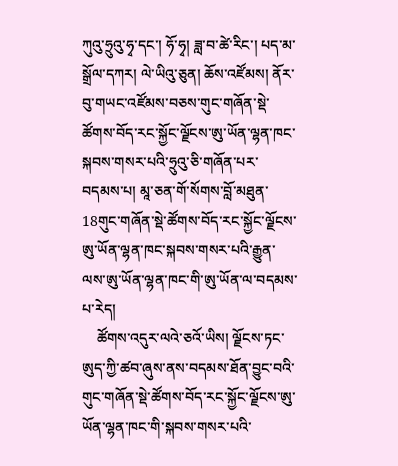ཀུའུ་ཧྲུའུ་ཧྭ་དང་། ཧོ་ཧྭ། ཟླ་བ་ཚེ་རིང་། པད་མ་སྒྲོལ་དཀར། ལེ་ཡིའུ་ཅུན། ཆོས་འཛོམས། ནོར་བུ་གཡང་འཛོམས་བཅས་གུང་གཞོན་སྡེ་ཚོགས་བོད་རང་སྐྱོང་ལྗོངས་ཨུ་ཡོན་ལྷན་ཁང་སྐབས་གསར་པའི་ཧྲུའུ་ཅི་གཞོན་པར་བདམས་པ། མཱ་ཅན་གོ་སོགས་བློ་མཐུན་18གུང་གཞོན་སྡེ་ཚོགས་བོད་རང་སྐྱོང་ལྗོངས་ཨུ་ཡོན་ལྷན་ཁང་སྐབས་གསར་པའི་རྒྱུན་ལས་ཨུ་ཡོན་ལྷན་ཁང་གི་ཨུ་ཡོན་ལ་བདམས་པ་རེད།
    ཚོགས་འདུར་ལའེ་ཅའོ་ཡིས། ལྗོངས་ཏང་ཨུད་ཀྱི་ཚབ་ཞུས་ནས་བདམས་ཐོན་བྱུང་བའི་གུང་གཞོན་སྡེ་ཚོགས་བོད་རང་སྐྱོང་ལྗོངས་ཨུ་ཡོན་ལྷན་ཁང་གི་སྐབས་གསར་པའི་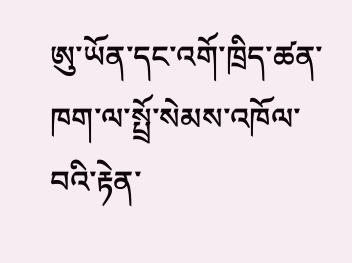ཨུ་ཡོན་དང་འགོ་ཁྲིད་ཚན་ཁག་ལ་སྤྲོ་སེམས་འཁོལ་བའི་རྟེན་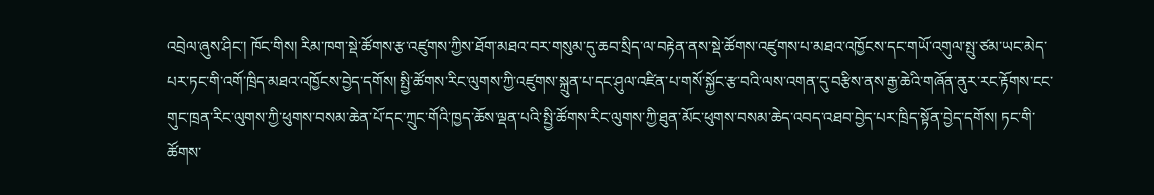འབྲེལ་ཞུས་ཤིང་། ཁོང་གིས། རིམ་ཁག་སྡེ་ཚོགས་རྩ་འཛུགས་ཀྱིས་ཐོག་མཐའ་བར་གསུམ་དུ་ཆབ་སྲིད་ལ་བརྟེན་ནས་སྡེ་ཚོགས་འཛུགས་པ་མཐའ་འཁྱོངས་དང་གཡོ་འགུལ་སྤུ་ཙམ་ཡང་མེད་པར་ཏང་གི་འགོ་ཁྲིད་མཐའ་འཁྱོངས་བྱེད་དགོས། སྤྱི་ཚོགས་རིང་ལུགས་ཀྱི་འཛུགས་སྐྲུན་པ་དང་ཤུལ་འཛིན་པ་གསོ་སྐྱོང་རྩ་བའི་ལས་འགན་དུ་བརྩིས་ནས་རྒྱ་ཆེའི་གཞོན་ནུར་རང་རྟོགས་ངང་གུང་ཁྲན་རིང་ལུགས་ཀྱི་ཕུགས་བསམ་ཆེན་པོ་དང་ཀྲུང་གོའི་ཁྱད་ཆོས་ལྡན་པའི་སྤྱི་ཚོགས་རིང་ལུགས་ཀྱི་ཐུན་མོང་ཕུགས་བསམ་ཆེད་འབད་འཐབ་བྱེད་པར་ཁྲིད་སྟོན་བྱེད་དགོས། ཏང་གི་ཚོགས་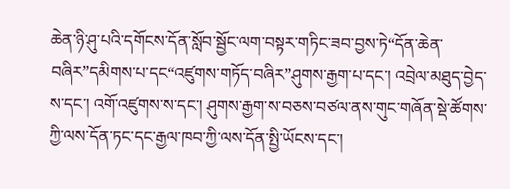ཆེན་ཉི་ཤུ་པའི་དགོངས་དོན་སློབ་སྦྱོང་ལག་བསྟར་གཏིང་ཟབ་བྱས་ཏེ“དོན་ཆེན་བཞིར”དམིགས་པ་དང“འཛུགས་གཏོད་བཞིར”ཤུགས་རྒྱག་པ་དང་། འབྲེལ་མཐུད་བྱེད་ས་དང་། འགོ་འཛུགས་ས་དང་། ཤུགས་རྒྱག་ས་བཅས་བཙལ་ནས་གུང་གཞོན་སྡེ་ཚོགས་ཀྱི་ལས་དོན་ཏང་དང་རྒྱལ་ཁབ་ཀྱི་ལས་དོན་སྤྱི་ཡོངས་དང་།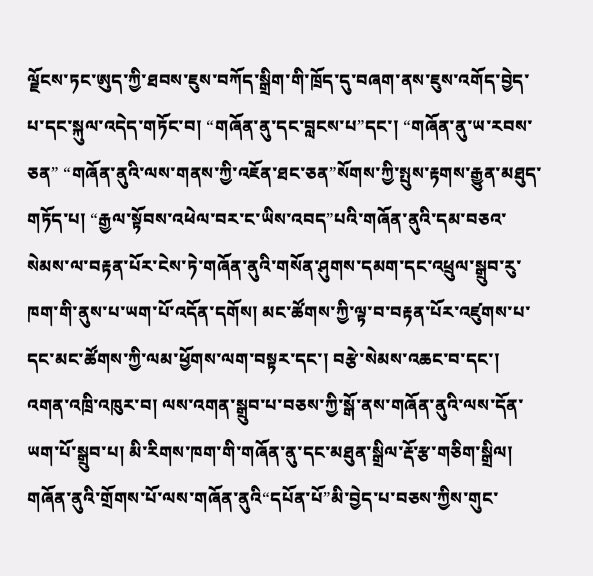ལྗོངས་ཏང་ཨུད་ཀྱི་ཐབས་ཇུས་བཀོད་སྒྲིག་གི་ཁྲོད་དུ་བཞག་ནས་ཇུས་འགོད་བྱེད་པ་དང་སྐུལ་འདེད་གཏོང་བ། “གཞོན་ནུ་དང་བླངས་པ”དང་། “གཞོན་ནུ་ཡ་རབས་ཅན” “གཞོན་ནུའི་ལས་གནས་ཀྱི་འཇོན་ཐང་ཅན”སོགས་ཀྱི་སྤུས་རྟགས་རྒྱུན་མཐུད་གཏོད་པ། “རྒྱལ་སྟོབས་འཕེལ་བར་ང་ཡིས་འབད”པའི་གཞོན་ནུའི་དམ་བཅའ་སེམས་ལ་བརྟན་པོར་ངེས་ཏེ་གཞོན་ནུའི་གསོན་ཤུགས་དམག་དང་འཕྲུལ་སྒྲུབ་རུ་ཁག་གི་ནུས་པ་ཡག་པོ་འདོན་དགོས། མང་ཚོགས་ཀྱི་ལྟ་བ་བརྟན་པོར་འཛུགས་པ་དང་མང་ཚོགས་ཀྱི་ལམ་ཕྱོགས་ལག་བསྟར་དང་། བརྩེ་སེམས་འཆང་བ་དང་། འགན་འཁྲི་འཁུར་བ། ལས་འགན་སྒྲུབ་པ་བཅས་ཀྱི་སྒོ་ནས་གཞོན་ནུའི་ལས་དོན་ཡག་པོ་སྒྲུབ་པ། མི་རིགས་ཁག་གི་གཞོན་ནུ་དང་མཐུན་སྒྲིལ་རྡོ་རྩ་གཅིག་སྒྲིལ། གཞོན་ནུའི་གྲོགས་པོ་ལས་གཞོན་ནུའི“དཔོན་པོ”མི་བྱེད་པ་བཅས་ཀྱིས་གུང་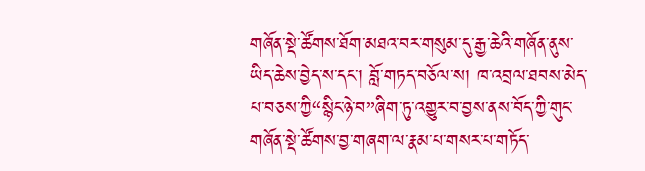གཞོན་སྡེ་ཚོགས་ཐོག་མཐའ་བར་གསུམ་དུ་རྒྱ་ཆེའི་གཞོན་ནུས་ཡིད་ཆེས་བྱེད་ས་དང་། བློ་གཏད་བཅོལ་ས། ཁ་འབྲལ་ཐབས་མེད་པ་བཅས་ཀྱི“སྙིང་ཉེ་བ”ཞིག་ཏུ་འགྱུར་བ་བྱས་ནས་བོད་ཀྱི་གུང་གཞོན་སྡེ་ཚོགས་བྱ་གཞག་ལ་རྣམ་པ་གསར་པ་གཏོད་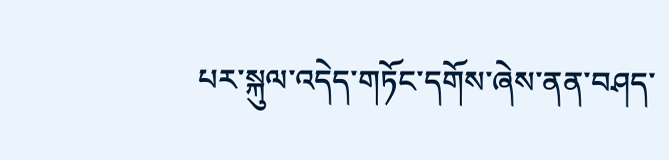པར་སྐུལ་འདེད་གཏོང་དགོས་ཞེས་ནན་བཤད་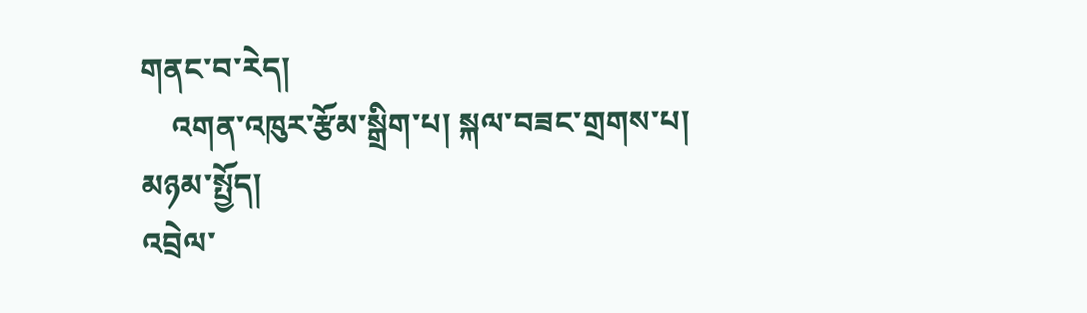གནང་བ་རེད།
    འགན་འཁུར་རྩོམ་སྒྲིག་པ། སྐལ་བཟང་གྲགས་པ།
མཉམ་སྤྱོད།
འབྲེལ་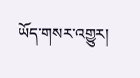ཡོད་གསར་འགྱུར།